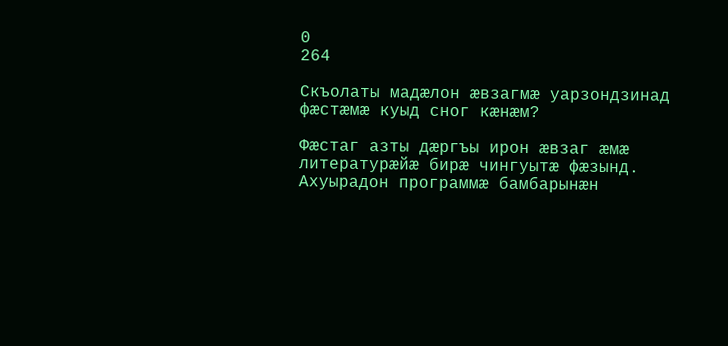0
264

Скъолаты мадæлон æвзагмæ уарзондзинад фæстæмæ куыд сног кæнæм?

Фæстаг азты дæргъы ирон æвзаг æмæ литературæйæ бирæ чингуытæ фæзынд. Ахуырадон программæ бамбарынæн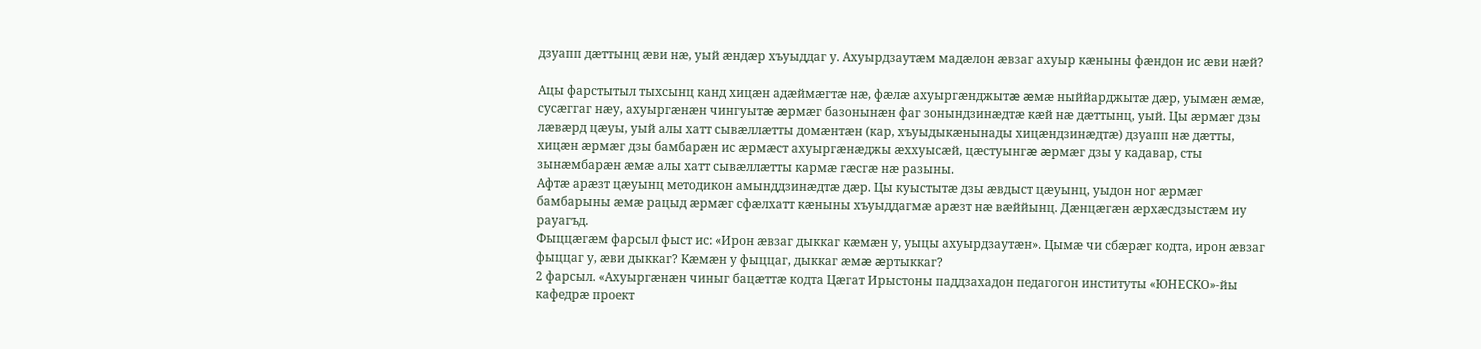дзуапп дæттынц æви нæ, уый æндæр хъуыддаг у. Ахуырдзаутæм мадæлон æвзаг ахуыр кæныны фæндон ис æви нæй?

Ацы фарстытыл тыхсынц канд хицæн адæймæгтæ нæ, фæлæ ахуыргæнджытæ æмæ ныййарджытæ дæр, уымæн æмæ, сусæггаг нæу, ахуыргæнæн чингуытæ æрмæг базонынæн фаг зонындзинæдтæ кæй нæ дæттынц, уый. Цы æрмæг дзы лæвæрд цæуы, уый алы хатт сывæллæтты домæнтæн (кар, хъуыдыкæнынады хицæндзинæдтæ) дзуапп нæ дæтты, хицæн æрмæг дзы бамбарæн ис æрмæст ахуыргæнæджы æххуысæй, цæстуынгæ æрмæг дзы у кадавар, сты зынæмбарæн æмæ алы хатт сывæллæтты кармæ гæсгæ нæ разыны.
Афтæ арæзт цæуынц методикон амынддзинæдтæ дæр. Цы куыстытæ дзы æвдыст цæуынц, уыдон ног æрмæг бамбарыны æмæ рацыд æрмæг сфæлхатт кæныны хъуыддагмæ арæзт нæ вæййынц. Дæнцæгæн æрхæсдзыстæм иу рауагъд.
Фыццæгæм фарсыл фыст ис: «Ирон æвзаг дыккаг кæмæн у, уыцы ахуырдзаутæн». Цымæ чи сбæрæг кодта, ирон æвзаг фыццаг у, æви дыккаг? Кæмæн у фыццаг, дыккаг æмæ æртыккаг?
2 фарсыл. «Ахуыргæнæн чиныг бацæттæ кодта Цæгат Ирыстоны паддзахадон педагогон институты «ЮНЕСКО»-йы кафедрæ проект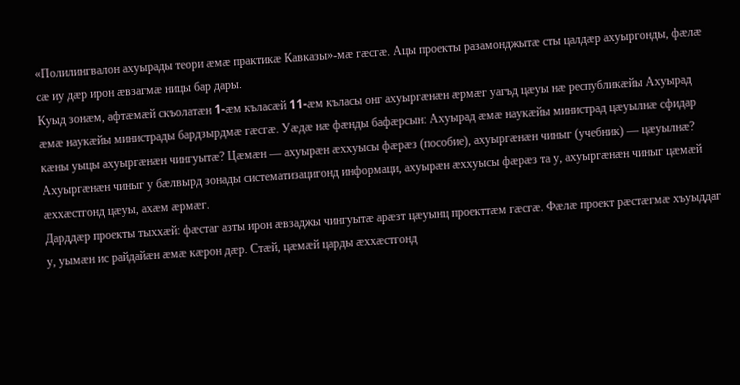«Полилингвалон ахуырады теори æмæ практикæ Кавказы»-мæ гæсгæ. Ацы проекты разамонджытæ сты цалдæр ахуыргонды, фæлæ сæ иу дæр ирон æвзагмæ ницы бар дары.
Куыд зонæм, афтæмæй скъолатæн 1-æм къласæй 11-æм къласы онг ахуыргæнæн æрмæг уагъд цæуы нæ республикæйы Ахуырад æмæ наукæйы министрады бардзырдмæ гæсгæ. Уæдæ нæ фæнды бафæрсын: Ахуырад æмæ наукæйы министрад цæуылнæ сфидар кæны уыцы ахуыргæнæн чингуытæ? Цæмæн — ахуырæн æххуысы фæрæз (пособие), ахуыргæнæн чиныг (учебник) — цæуылнæ? Ахуыргæнæн чиныг у бæлвырд зонады систематизацигонд информаци, ахуырæн æххуысы фæрæз та у, ахуыргæнæн чиныг цæмæй æххæстгонд цæуы, ахæм æрмæг.
Дарддæр проекты тыххæй: фæстаг азты ирон æвзаджы чингуытæ арæзт цæуынц проекттæм гæсгæ. Фæлæ проект рæстæгмæ хъуыддаг у, уымæн ис райдайæн æмæ кæрон дæр. Стæй, цæмæй царды æххæстгонд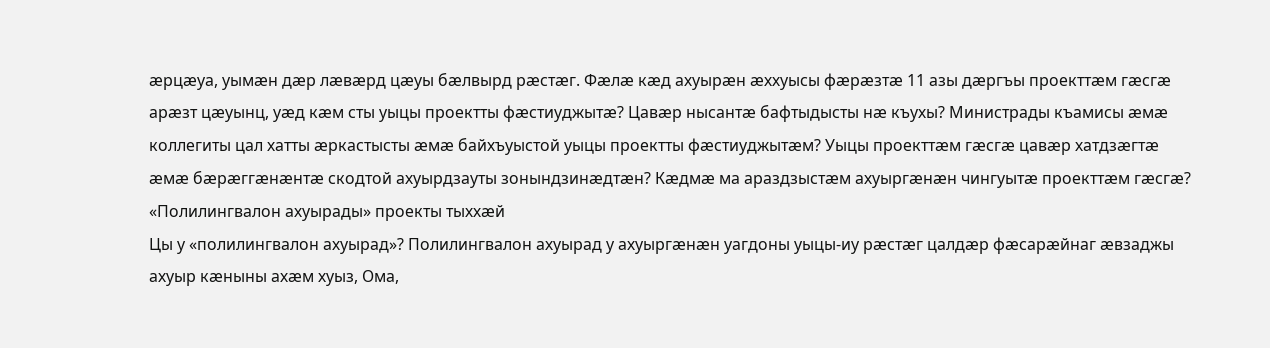æрцæуа, уымæн дæр лæвæрд цæуы бæлвырд рæстæг. Фæлæ кæд ахуырæн æххуысы фæрæзтæ 11 азы дæргъы проекттæм гæсгæ арæзт цæуынц, уæд кæм сты уыцы проектты фæстиуджытæ? Цавæр нысантæ бафтыдысты нæ къухы? Министрады къамисы æмæ коллегиты цал хатты æркастысты æмæ байхъуыстой уыцы проектты фæстиуджытæм? Уыцы проекттæм гæсгæ цавæр хатдзæгтæ æмæ бæрæггæнæнтæ скодтой ахуырдзауты зонындзинæдтæн? Кæдмæ ма араздзыстæм ахуыргæнæн чингуытæ проекттæм гæсгæ?
«Полилингвалон ахуырады» проекты тыххæй
Цы у «полилингвалон ахуырад»? Полилингвалон ахуырад у ахуыргæнæн уагдоны уыцы-иу рæстæг цалдæр фæсарæйнаг æвзаджы ахуыр кæныны ахæм хуыз, Ома,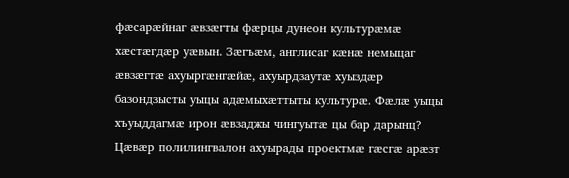фæсарæйнаг æвзæгты фæрцы дунеон культурæмæ хæстæгдæр уæвын. Зæгъæм, англисаг кæнæ немыцаг æвзæгтæ ахуыргæнгæйæ, ахуырдзаутæ хуыздæр базондзысты уыцы адæмыхæттыты культурæ. Фæлæ уыцы хъуыддагмæ ирон æвзаджы чингуытæ цы бар дарынц? Цæвæр полилингвалон ахуырады проектмæ гæсгæ арæзт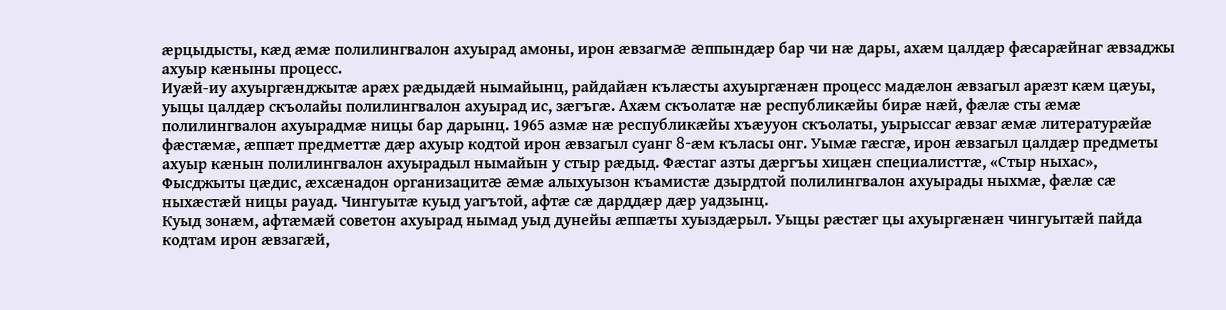æрцыдысты, кæд æмæ полилингвалон ахуырад амоны, ирон æвзагмæ æппындæр бар чи нæ дары, ахæм цалдæр фæсарæйнаг æвзаджы ахуыр кæныны процесс.
Иуæй-иу ахуыргæнджытæ арæх рæдыдæй нымайынц, райдайæн кълæсты ахуыргæнæн процесс мадæлон æвзагыл арæзт кæм цæуы, уыцы цалдæр скъолайы полилингвалон ахуырад ис, зæгъгæ. Ахæм скъолатæ нæ республикæйы бирæ нæй, фæлæ сты æмæ полилингвалон ахуырадмæ ницы бар дарынц. 1965 азмæ нæ республикæйы хъæууон скъолаты, уырыссаг æвзаг æмæ литературæйæ фæстæмæ, æппæт предметтæ дæр ахуыр кодтой ирон æвзагыл суанг 8-æм къласы онг. Уымæ гæсгæ, ирон æвзагыл цалдæр предметы ахуыр кæнын полилингвалон ахуырадыл нымайын у стыр рæдыд. Фæстаг азты дæргъы хицæн специалисттæ, «Стыр ныхас», Фысджыты цæдис, æхсæнадон организацитæ æмæ алыхуызон къамистæ дзырдтой полилингвалон ахуырады ныхмæ, фæлæ сæ ныхæстæй ницы рауад. Чингуытæ куыд уагътой, афтæ сæ дарддæр дæр уадзынц.
Куыд зонæм, афтæмæй советон ахуырад нымад уыд дунейы æппæты хуыздæрыл. Уыцы рæстæг цы ахуыргæнæн чингуытæй пайда кодтам ирон æвзагæй,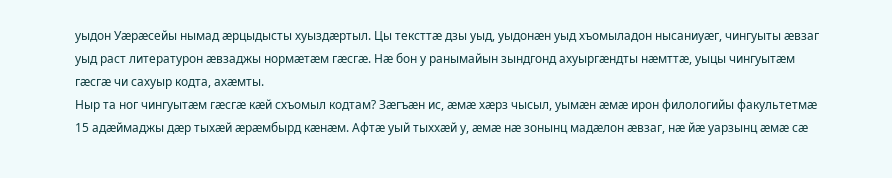уыдон Уæрæсейы нымад æрцыдысты хуыздæртыл. Цы тексттæ дзы уыд, уыдонæн уыд хъомыладон нысаниуæг, чингуыты æвзаг уыд раст литературон æвзаджы нормæтæм гæсгæ. Нæ бон у ранымайын зындгонд ахуыргæндты нæмттæ, уыцы чингуытæм гæсгæ чи сахуыр кодта, ахæмты.
Ныр та ног чингуытæм гæсгæ кæй схъомыл кодтам? Зæгъæн ис, æмæ хæрз чысыл, уымæн æмæ ирон филологийы факультетмæ 15 адæймаджы дæр тыхæй æрæмбырд кæнæм. Афтæ уый тыххæй у, æмæ нæ зонынц мадæлон æвзаг, нæ йæ уарзынц æмæ сæ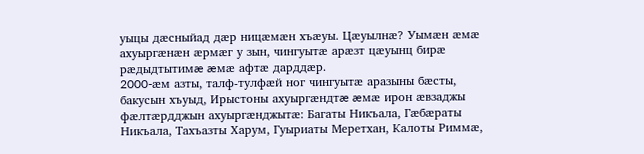уыцы дæсныйад дæр ницæмæн хъæуы. Цæуылнæ? Уымæн æмæ ахуыргæнæн æрмæг у зын, чингуытæ арæзт цæуынц бирæ рæдыдтытимæ æмæ афтæ дарддæр.
2000-æм азты, талф-тулфæй ног чингуытæ аразыны бæсты, бакусын хъуыд, Ирыстоны ахуыргæндтæ æмæ ирон æвзаджы фæлтæрдджын ахуыргæнджытæ: Багаты Никъала, Гæбæраты Никъала, Тахъазты Харум, Гуыриаты Меретхан, Калоты Риммæ,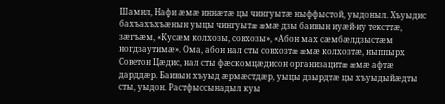Шамил, Нафи æмæ иннæтæ цы чингуытæ ныффыстой, уыдоныл. Хъуыдис бахъахъхъæнын уыцы чингуытæ æмæ дзы баивын иуæй-иу тексттæ, зæгъæм, «Кусæм колхозы, совхозы», «Абон мах сæмбæлдзыстæм ногдзаутимæ». Ома, абон нал сты совхозтæ æмæ колхозтæ, ныппырх Советон Цæдис, нал сты фæскомцæдисон организацитæ æмæ афтæ дарддæр. Баивын хъуыд æрмæстдæр, уыцы дзырдтæ цы хъуыдыйæдты сты, уыдон. Растфыссынадыл куы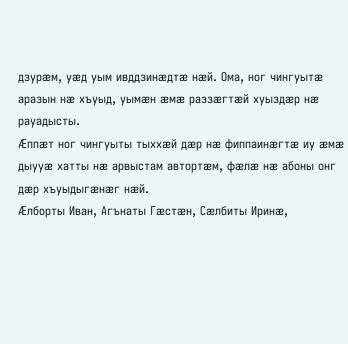дзурæм, уæд уым ивддзинæдтæ нæй. Ома, ног чингуытæ аразын нæ хъуыд, уымæн æмæ раззæгтæй хуыздæр нæ рауадысты.
Æппæт ног чингуыты тыххæй дæр нæ фиппаинæгтæ иу æмæ дыууæ хатты нæ арвыстам автортæм, фæлæ нæ абоны онг дæр хъуыдыгæнæг нæй.
Æлборты Иван, Агънаты Гæстæн, Сæлбиты Иринæ,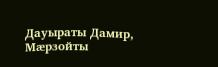Дауыраты Дамир, Мæрзойты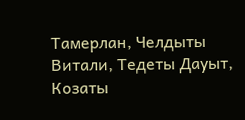Тамерлан, Челдыты Витали, Тедеты Дауыт, Козаты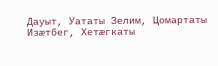Дауыт, Уататы Зелим, Цомартаты Изæтбег, Хетæгкаты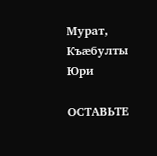Мурат, Къæбулты Юри

ОСТАВЬТЕ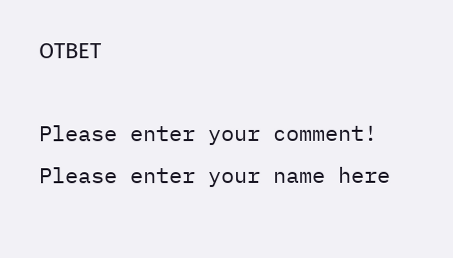ОТВЕТ

Please enter your comment!
Please enter your name here